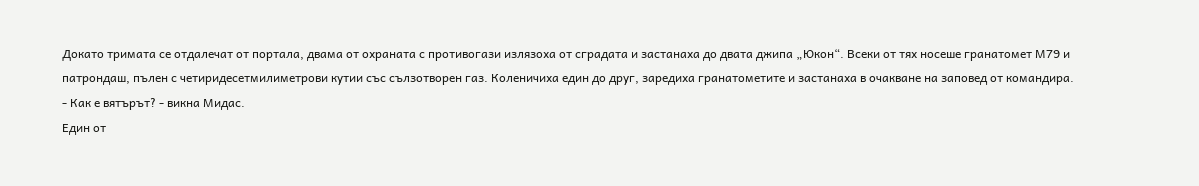Докато тримата се отдалечат от портала, двама от охраната с противогази излязоха от сградата и застанаха до двата джипа „Юкон“. Всеки от тях носеше гранатомет М79 и патрондаш, пълен с четиридесетмилиметрови кутии със сълзотворен газ. Коленичиха един до друг, заредиха гранатометите и застанаха в очакване на заповед от командира.
- Как е вятърът? - викна Мидас.
Един от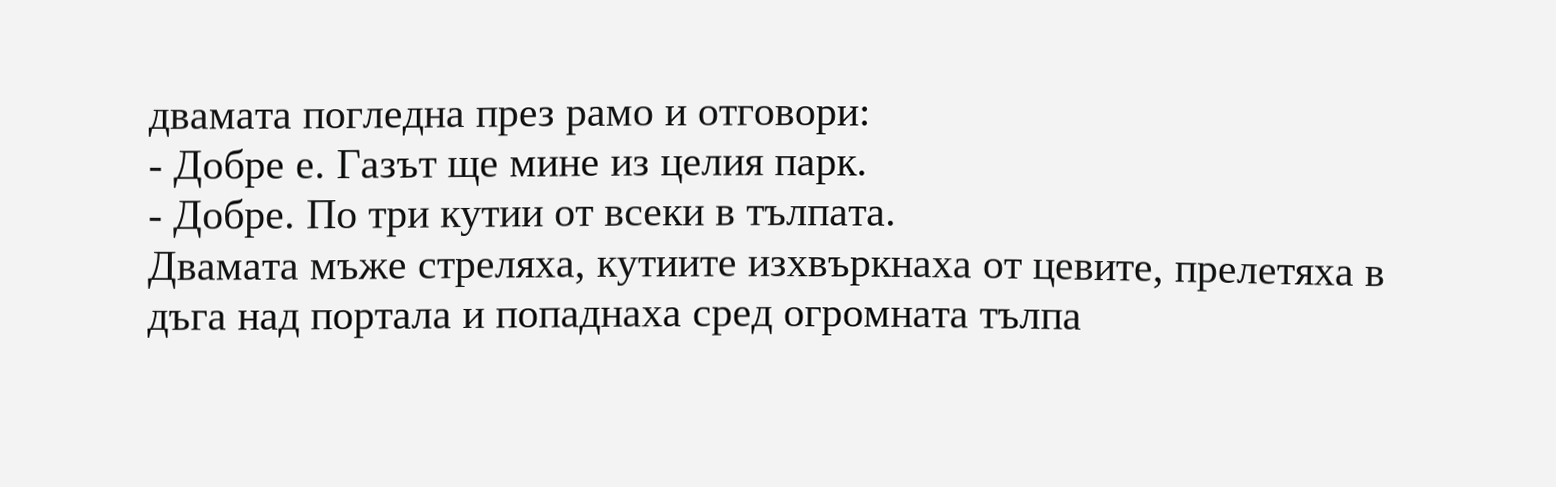двамата погледна през рамо и отговори:
- Добре е. Газът ще мине из целия парк.
- Добре. По три кутии от всеки в тълпата.
Двамата мъже стреляха, кутиите изхвъркнаха от цевите, прелетяха в дъга над портала и попаднаха сред огромната тълпа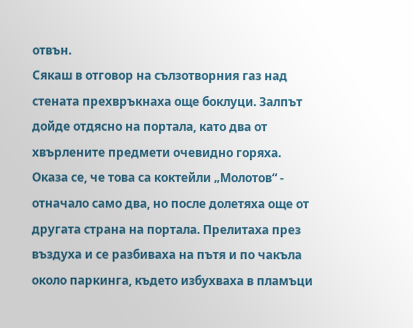отвън.
Сякаш в отговор на сълзотворния газ над стената прехвръкнаха още боклуци. Залпът дойде отдясно на портала, като два от хвърлените предмети очевидно горяха.
Оказа се, че това са коктейли „Молотов“ - отначало само два, но после долетяха още от другата страна на портала. Прелитаха през въздуха и се разбиваха на пътя и по чакъла около паркинга, където избухваха в пламъци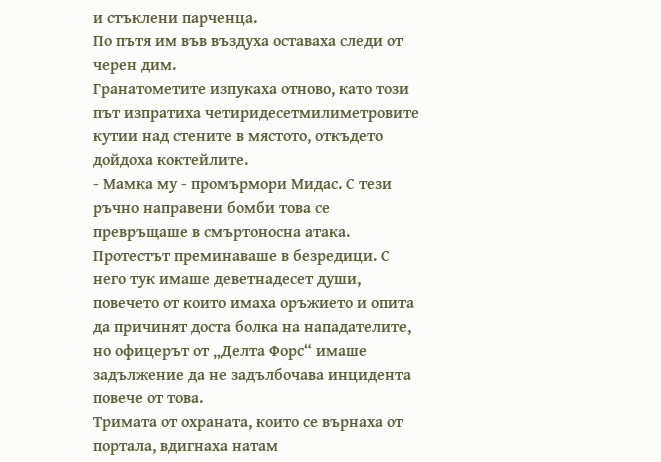и стъклени парченца.
По пътя им във въздуха оставаха следи от черен дим.
Гранатометите изпукаха отново, като този път изпратиха четиридесетмилиметровите кутии над стените в мястото, откъдето дойдоха коктейлите.
- Мамка му - промърмори Мидас. С тези ръчно направени бомби това се превръщаше в смъртоносна атака. Протестът преминаваше в безредици. С него тук имаше деветнадесет души, повечето от които имаха оръжието и опита да причинят доста болка на нападателите, но офицерът от „Делта Форс“ имаше задължение да не задълбочава инцидента повече от това.
Тримата от охраната, които се върнаха от портала, вдигнаха натам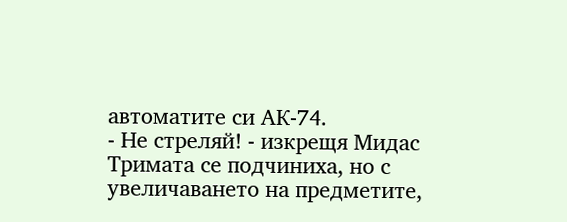автоматите си АК-74.
- Не стреляй! - изкрещя Мидас
Тримата се подчиниха, но с увеличаването на предметите,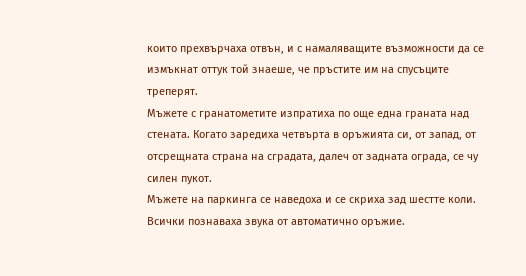които прехвърчаха отвън, и с намаляващите възможности да се измъкнат оттук той знаеше, че пръстите им на спусъците треперят.
Мъжете с гранатометите изпратиха по още една граната над стената. Когато заредиха четвърта в оръжията си, от запад, от отсрещната страна на сградата, далеч от задната ограда, се чу силен пукот.
Мъжете на паркинга се наведоха и се скриха зад шестте коли. Всички познаваха звука от автоматично оръжие.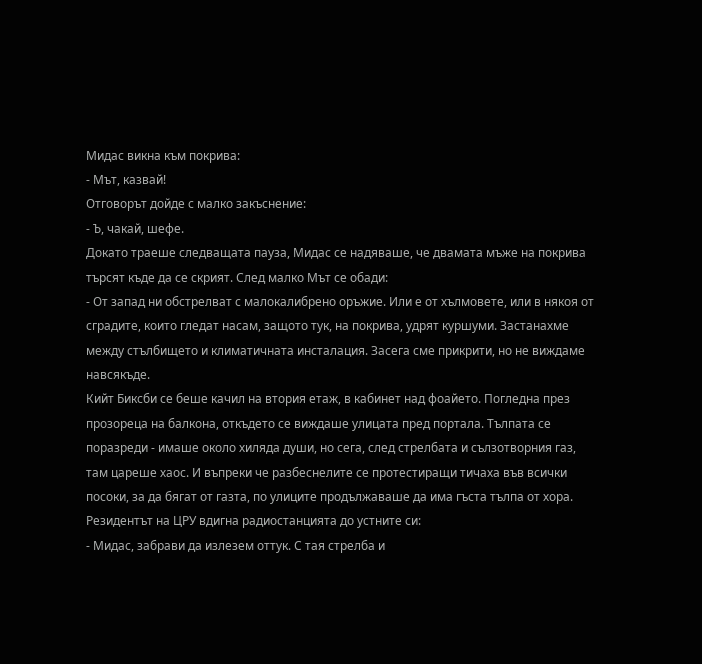Мидас викна към покрива:
- Мът, казвай!
Отговорът дойде с малко закъснение:
- Ъ, чакай, шефе.
Докато траеше следващата пауза, Мидас се надяваше, че двамата мъже на покрива търсят къде да се скрият. След малко Мът се обади:
- От запад ни обстрелват с малокалибрено оръжие. Или е от хълмовете, или в някоя от сградите, които гледат насам, защото тук, на покрива, удрят куршуми. Застанахме между стълбището и климатичната инсталация. Засега сме прикрити, но не виждаме навсякъде.
Кийт Биксби се беше качил на втория етаж, в кабинет над фоайето. Погледна през прозореца на балкона, откъдето се виждаше улицата пред портала. Тълпата се поразреди - имаше около хиляда души, но сега, след стрелбата и сълзотворния газ, там цареше хаос. И въпреки че разбеснелите се протестиращи тичаха във всички посоки, за да бягат от газта, по улиците продължаваше да има гъста тълпа от хора.
Резидентът на ЦРУ вдигна радиостанцията до устните си:
- Мидас, забрави да излезем оттук. С тая стрелба и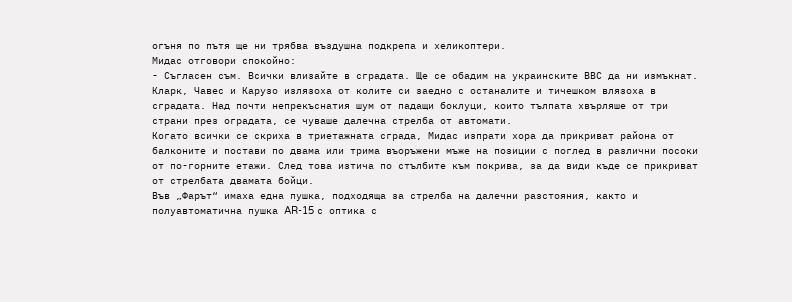огъня по пътя ще ни трябва въздушна подкрепа и хеликоптери.
Мидас отговори спокойно:
- Съгласен съм. Всички влизайте в сградата. Ще се обадим на украинските ВВС да ни измъкнат.
Кларк, Чавес и Карузо излязоха от колите си заедно с останалите и тичешком влязоха в сградата. Над почти непрекъснатия шум от падащи боклуци, които тълпата хвърляше от три страни през оградата, се чуваше далечна стрелба от автомати.
Когато всички се скриха в триетажната сграда, Мидас изпрати хора да прикриват района от балконите и постави по двама или трима въоръжени мъже на позиции с поглед в различни посоки от по-горните етажи. След това изтича по стълбите към покрива, за да види къде се прикриват от стрелбата двамата бойци.
Във „Фарът“ имаха една пушка, подходяща за стрелба на далечни разстояния, както и полуавтоматична пушка AR-15 с оптика с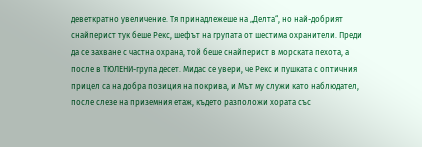деветкратно увеличение. Тя принадлежеше на „Делта“, но най-добрият снайперист тук беше Рекс, шефът на групата от шестима охранители. Преди да се захване с частна охрана, той беше снайперист в морската пехота, а после в ТЮЛЕНИ-група десет. Мидас се увери, че Рекс и пушката с оптичния прицел са на добра позиция на покрива, и Мът му служи като наблюдател, после слезе на приземния етаж, където разположи хората със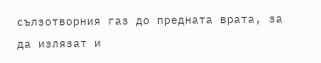сълзотворния газ до предната врата, за да излязат и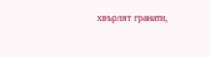хвърлят гранати,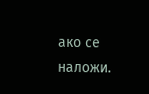ако се наложи.